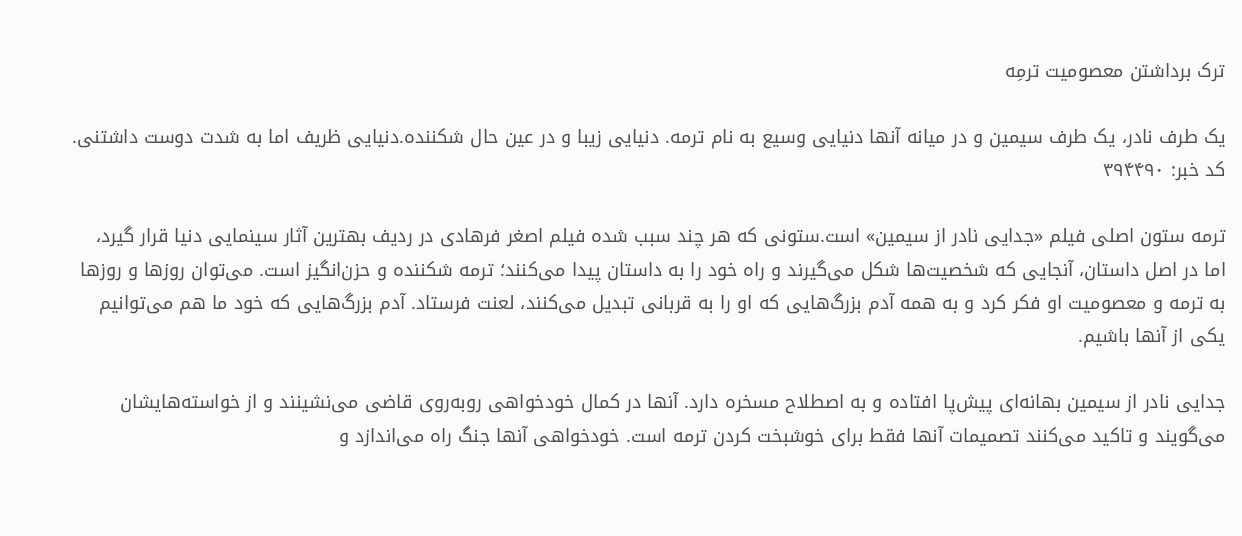ترک برداشتن معصومیت ترمِه

یک طرف نادر، یک طرف سیمین و در میانه آنها دنیایی وسیع به نام ترمه. دنیایی زیبا و در عین حال شکننده.دنیایی ظریف اما به شدت دوست داشتنی.
کد خبر: ۳۹۴۴۹۰

ترمه ستون اصلی فیلم «جدایی نادر از سیمین» است.ستونی که هر چند سبب شده فیلم اصغر فرهادی در ردیف بهترین آثار سینمایی دنیا قرار گیرد، اما در اصل داستان، آنجایی که شخصیت‌ها شکل می‌گیرند و راه خود را به داستان پیدا می‌کنند؛ ترمه شکننده و حزن‌انگیز است. می‌توان روزها و روزها به ترمه و معصومیت او فکر کرد و به همه آدم بزرگ‌هایی که او را به قربانی تبدیل می‌کنند، لعنت فرستاد. آدم‌ بزرگ‌هایی که خود ما هم می‌توانیم یکی از آنها باشیم.

جدایی نادر از سیمین بهانه‌ای پیش‌پا افتاده و به اصطلاح مسخره دارد. آنها در کمال خودخواهی روبه‌روی قاضی می‌نشینند و از خواسته‌هایشان می‌گویند و تاکید می‌کنند تصمیمات آنها فقط برای خوشبخت کردن ترمه است. خودخواهی آنها جنگ راه می‌اندازد و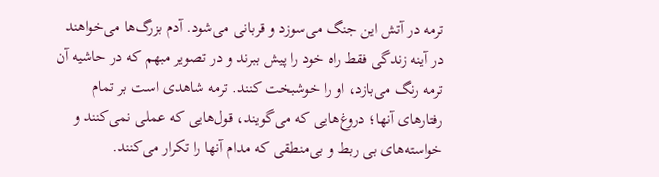ترمه در آتش این جنگ می‌سوزد و قربانی می‌شود. آدم بزرگ‌ها می‌خواهند در آینه زندگی فقط راه خود را پیش ببرند و در تصویر مبهم که در حاشیه آن ترمه رنگ می‌بازد، او را خوشبخت کنند. ترمه شاهدی است بر تمام رفتارهای آنها؛ دروغ‌هایی که می‌گویند، قول‌هایی که عملی نمی‌‌کنند و خواسته‌های بی ربط و بی‌منطقی که مدام آنها را تکرار می‌کنند.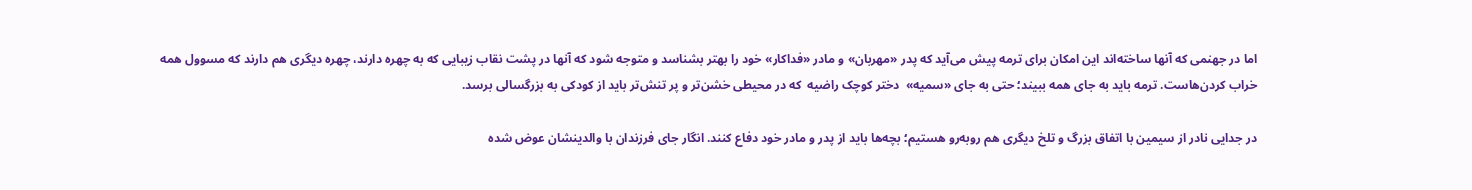اما در جهنمی که آنها ساخته‌اند این امکان برای ترمه پیش می‌آید که پدر «مهربان» و مادر «فداکار» خود را بهتر بشناسد و متوجه شود که آنها در پشت نقاب زیبایی که به چهره‌ دارند، چهره دیگری هم دارند که مسوول همه خراب کرد‌ن‌هاست. ترمه باید به جای همه ببیند؛ حتی به جای «سمیه»  دختر کوچک راضیه  که در محیطی خشن‌تر و پر تنش‌تر باید از کودکی به بزرگسالی برسد.

در جدایی نادر از سیمین با اتفاق بزرگ و تلخ دیگری هم روبه‌رو هستیم؛ بچه‌ها باید از پدر و مادر خود دفاع کنند. انگار جای فرزندان با والدینشان عوض شده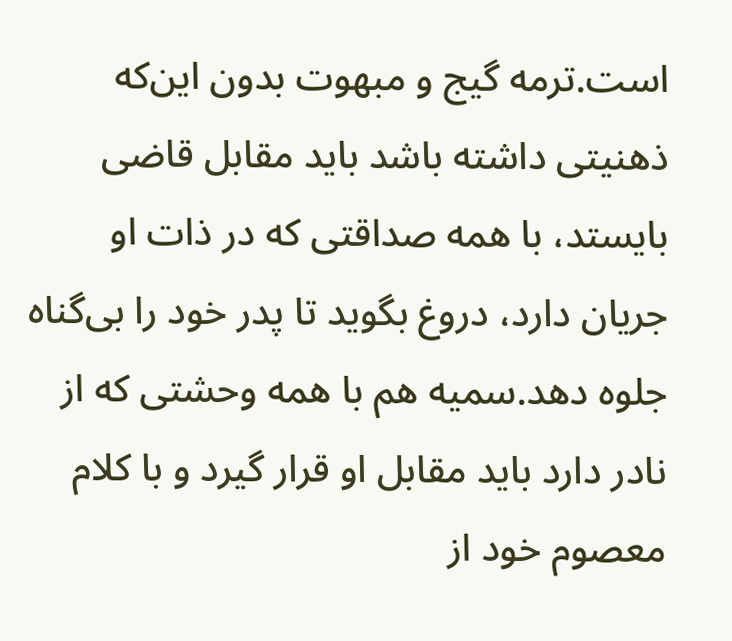است.ترمه گیج و مبهوت بدون این‌که ذهنیتی داشته باشد باید مقابل قاضی بایستد، با همه صداقتی که در ذات او جریان دارد، دروغ بگوید تا پدر خود را بی‌گناه جلوه دهد.سمیه هم با همه وحشتی که از نادر دارد باید مقابل او قرار گیرد و با کلام معصوم خود از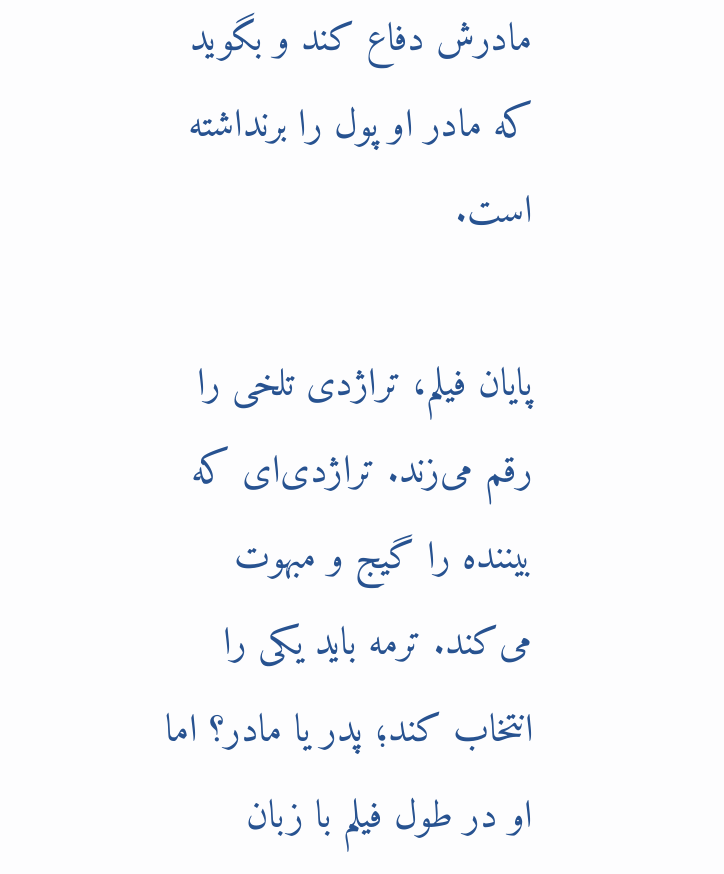مادرش دفاع کند و بگوید که مادر او پول را برنداشته است.

پایان فیلم، تراژدی تلخی را رقم می‌زند. تراژدی‌ای که بیننده را گیج و مبهوت می‌کند. ترمه باید یکی را انتخاب کند؛ پدر یا مادر؟ اما او در طول فیلم با زبان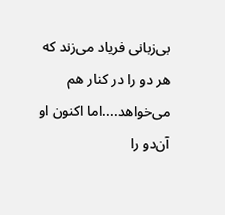بی‌زبانی فریاد می‌زند که هر دو را در کنار هم می‌خواهد....اما اکنون او آن‌دو را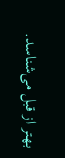بهتر از قبل می‌‌شناسد.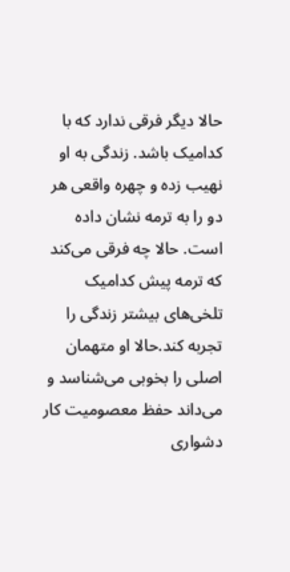حالا دیگر فرقی ندارد که با کدامیک باشد. زندگی به او نهیب زده و چهره واقعی هر دو را به ترمه نشان داده است. حالا چه فرقی می‌کند که ترمه پیش کدامیک تلخی‌های بیشتر زندگی را تجربه کند.حالا او متهمان اصلی را بخوبی می‌شناسد و می‌داند حفظ معصومیت کار دشواری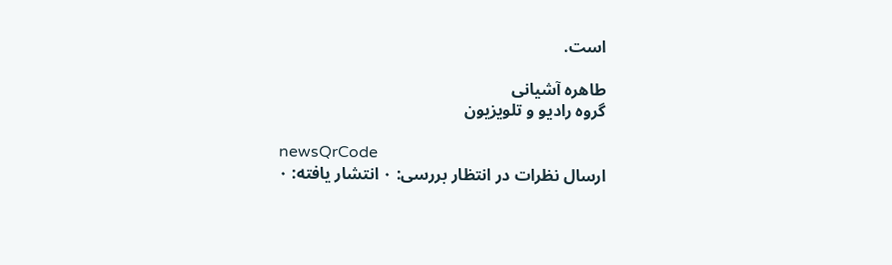است.

طاهره آشیانی
گروه رادیو و تلویزیون

newsQrCode
ارسال نظرات در انتظار بررسی: ۰ انتشار یافته: ۰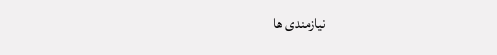نیازمندی ها